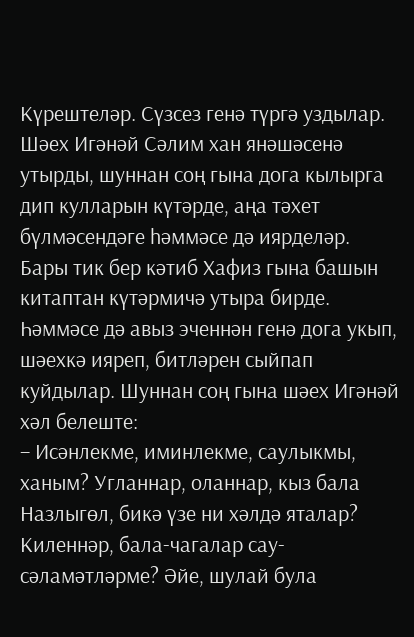Күрештеләр. Сүзсез генә түргә уздылар. Шәех Игәнәй Сәлим хан янәшәсенә утырды, шуннан соң гына дога кылырга дип кулларын күтәрде, аңа тәхет бүлмәсендәге һәммәсе дә иярделәр. Бары тик бер кәтиб Хафиз гына башын китаптан күтәрмичә утыра бирде. Һәммәсе дә авыз эченнән генә дога укып, шәехкә ияреп, битләрен сыйпап куйдылар. Шуннан соң гына шәех Игәнәй хәл белеште:
– Исәнлекме, иминлекме, саулыкмы, ханым? Угланнар, оланнар, кыз бала Назлыгөл, бикә үзе ни хәлдә яталар? Киленнәр, бала-чагалар сау-сәламәтләрме? Әйе, шулай була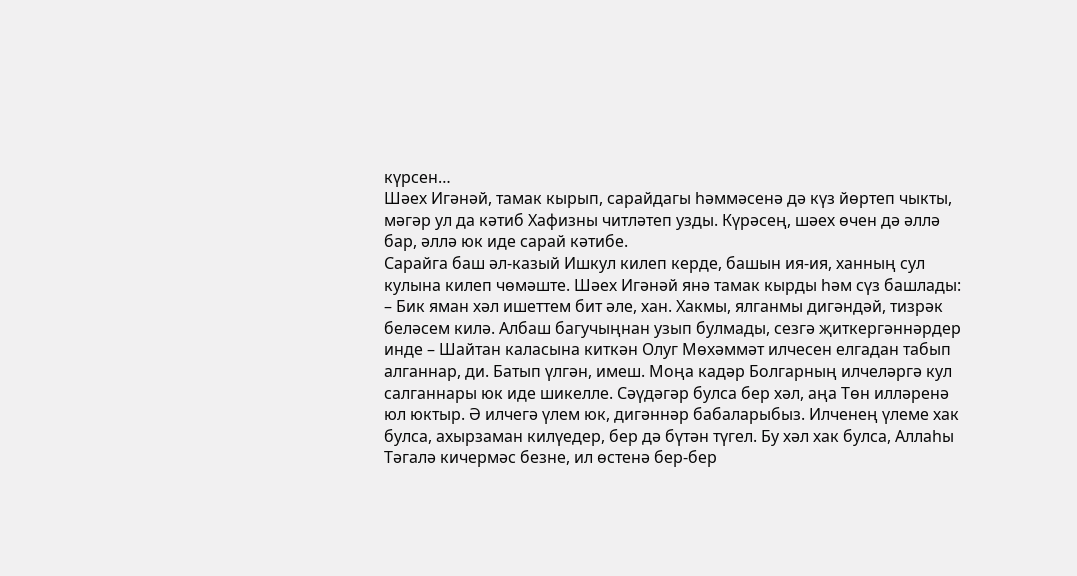күрсен…
Шәех Игәнәй, тамак кырып, сарайдагы һәммәсенә дә күз йөртеп чыкты, мәгәр ул да кәтиб Хафизны читләтеп узды. Күрәсең, шәех өчен дә әллә бар, әллә юк иде сарай кәтибе.
Сарайга баш әл-казый Ишкул килеп керде, башын ия-ия, ханның сул кулына килеп чөмәште. Шәех Игәнәй янә тамак кырды һәм сүз башлады:
– Бик яман хәл ишеттем бит әле, хан. Хакмы, ялганмы дигәндәй, тизрәк беләсем килә. Албаш багучыңнан узып булмады, сезгә җиткергәннәрдер инде – Шайтан каласына киткән Олуг Мөхәммәт илчесен елгадан табып алганнар, ди. Батып үлгән, имеш. Моңа кадәр Болгарның илчеләргә кул салганнары юк иде шикелле. Сәүдәгәр булса бер хәл, аңа Төн илләренә юл юктыр. Ә илчегә үлем юк, дигәннәр бабаларыбыз. Илченең үлеме хак булса, ахырзаман килүедер, бер дә бүтән түгел. Бу хәл хак булса, Аллаһы Тәгалә кичермәс безне, ил өстенә бер-бер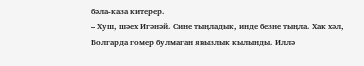бәла-каза китерер.
– Хуш, шәех Игәнәй. Сине тыңладык, инде безне тыңла. Хак хәл, Болгарда гомер булмаган явызлык кылынды. Иллә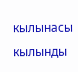кылынасы кылынды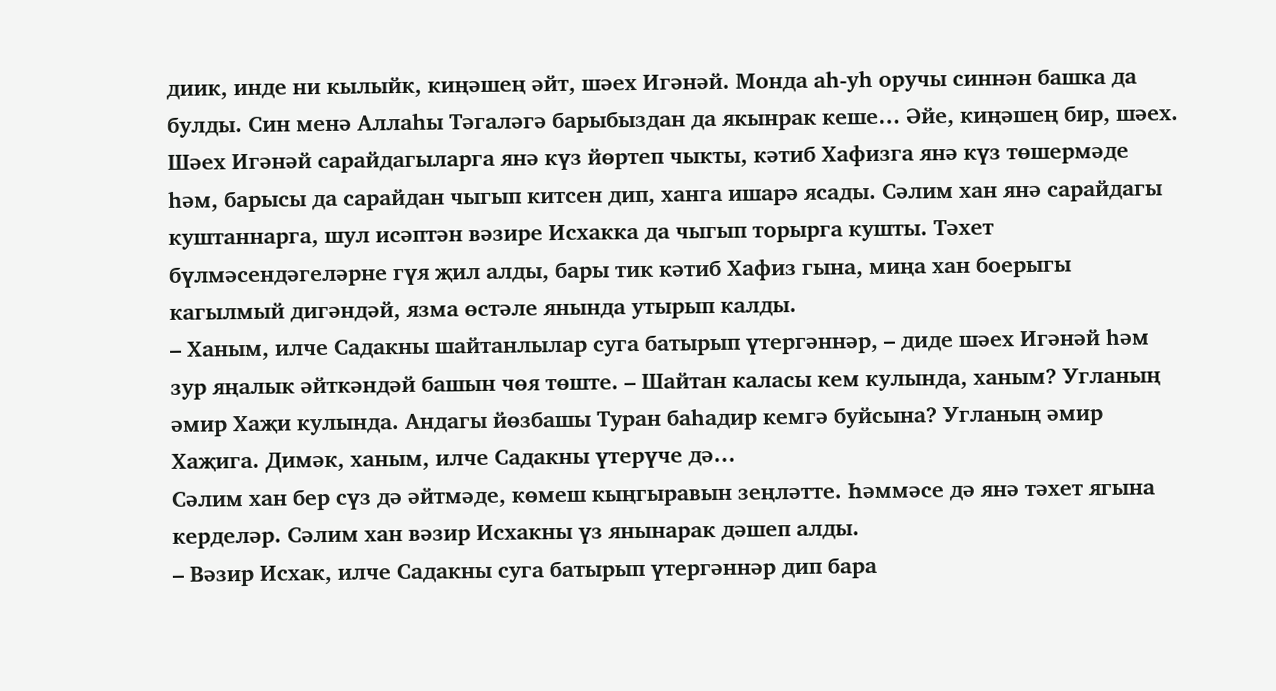диик, инде ни кылыйк, киңәшең әйт, шәех Игәнәй. Монда аһ-уһ оручы синнән башка да булды. Син менә Аллаһы Тәгаләгә барыбыздан да якынрак кеше… Әйе, киңәшең бир, шәех.
Шәех Игәнәй сарайдагыларга янә күз йөртеп чыкты, кәтиб Хафизга янә күз төшермәде һәм, барысы да сарайдан чыгып китсен дип, ханга ишарә ясады. Сәлим хан янә сарайдагы куштаннарга, шул исәптән вәзире Исхакка да чыгып торырга кушты. Тәхет бүлмәсендәгеләрне гүя җил алды, бары тик кәтиб Хафиз гына, миңа хан боерыгы кагылмый дигәндәй, язма өстәле янында утырып калды.
– Ханым, илче Садакны шайтанлылар суга батырып үтергәннәр, – диде шәех Игәнәй һәм зур яңалык әйткәндәй башын чөя төште. – Шайтан каласы кем кулында, ханым? Угланың әмир Хаҗи кулында. Андагы йөзбашы Туран баһадир кемгә буйсына? Угланың әмир Хаҗига. Димәк, ханым, илче Садакны үтерүче дә…
Сәлим хан бер сүз дә әйтмәде, көмеш кыңгыравын зеңләтте. Һәммәсе дә янә тәхет ягына керделәр. Сәлим хан вәзир Исхакны үз янынарак дәшеп алды.
– Вәзир Исхак, илче Садакны суга батырып үтергәннәр дип бара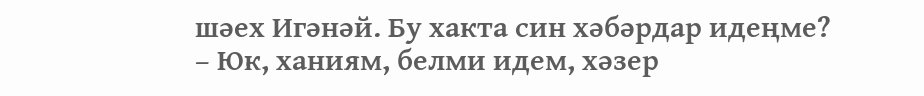шәех Игәнәй. Бу хакта син хәбәрдар идеңме?
– Юк, ханиям, белми идем, хәзер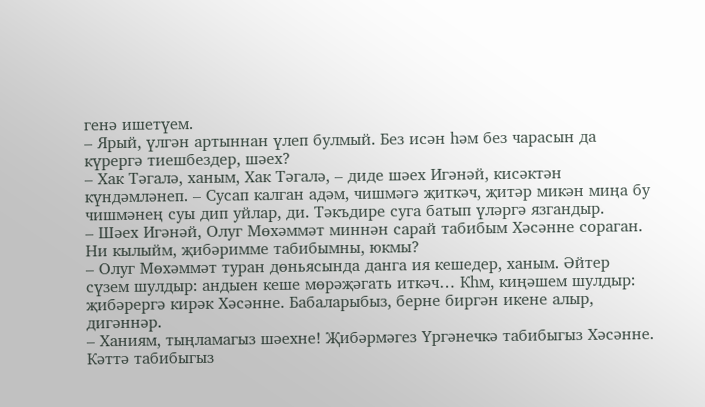генә ишетүем.
– Ярый, үлгән артыннан үлеп булмый. Без исән һәм без чарасын да күрергә тиешбездер, шәех?
– Хак Тәгалә, ханым, Хак Тәгалә, – диде шәех Игәнәй, кисәктән күндәмләнеп. – Сусап калган адәм, чишмәгә җиткәч, җитәр микән миңа бу чишмәнең суы дип уйлар, ди. Тәкъдире суга батып үләргә язгандыр.
– Шәех Игәнәй, Олуг Мөхәммәт миннән сарай табибым Хәсәнне сораган. Ни кылыйм, җибәримме табибымны, юкмы?
– Олуг Мөхәммәт туран дөньясында данга ия кешедер, ханым. Әйтер сүзем шулдыр: андыен кеше мөрәҗәгать иткәч… Кһм, киңәшем шулдыр: җибәрергә кирәк Хәсәнне. Бабаларыбыз, берне биргән икене алыр, дигәннәр.
– Ханиям, тыңламагыз шәехне! Җибәрмәгез Үргәнечкә табибыгыз Хәсәнне. Кәттә табибыгыз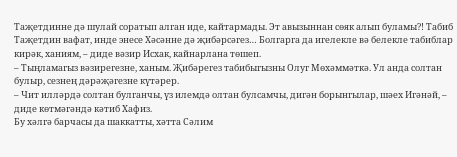Таҗетдинне дә шулай соратып алган иде, кайтармады. Эт авызыннан сөяк алып буламы?! Табиб Таҗетдин вафат, инде энесе Хәсәнне дә җибәрсәгез… Болгарга да игелекле вә белекле табиблар кирәк, ханиям, – диде вәзир Исхак, кайнарлана төшеп.
– Тыңламагыз вәзирегезне, ханым. Җибәрегез табибыгызны Олуг Мөхәммәткә. Ул анда солтан булыр, сезнең дәрәҗәгезне күтәрер.
– Чит илләрдә солтан булганчы, үз илемдә олтан булсамчы, дигән борынгылар, шәех Игәнәй, – диде көтмәгәндә кәтиб Хафиз.
Бу хәлгә барчасы да шаккатты, хәтта Сәлим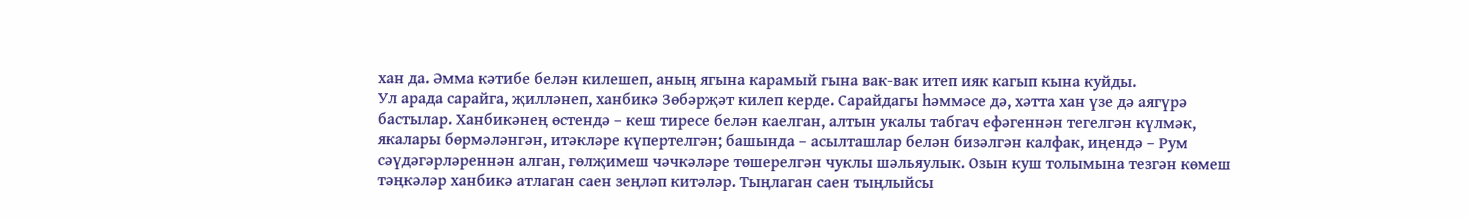хан да. Әмма кәтибе белән килешеп, аның ягына карамый гына вак-вак итеп ияк кагып кына куйды.
Ул арада сарайга, җилләнеп, ханбикә Зөбәрҗәт килеп керде. Сарайдагы һәммәсе дә, хәтта хан үзе дә аягүрә бастылар. Ханбикәнең өстендә – кеш тиресе белән каелган, алтын укалы табгач ефәгеннән тегелгән күлмәк, якалары бөрмәләнгән, итәкләре күпертелгән; башында – асылташлар белән бизәлгән калфак, иңендә – Рум сәүдәгәрләреннән алган, гөлҗимеш чәчкәләре төшерелгән чуклы шәльяулык. Озын куш толымына тезгән көмеш тәңкәләр ханбикә атлаган саен зеңләп китәләр. Тыңлаган саен тыңлыйсы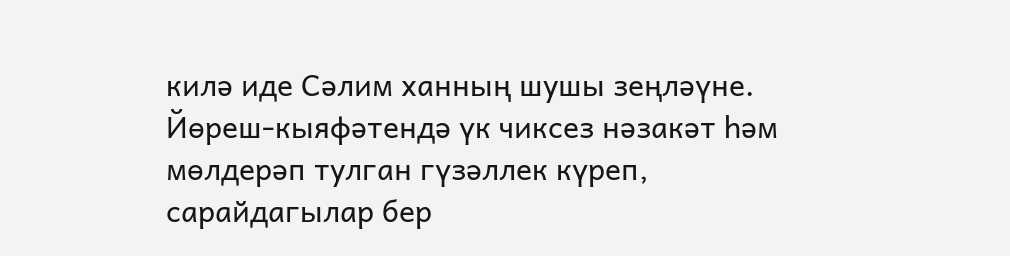килә иде Сәлим ханның шушы зеңләүне. Йөреш-кыяфәтендә үк чиксез нәзакәт һәм мөлдерәп тулган гүзәллек күреп, сарайдагылар бер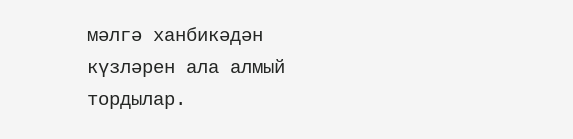мәлгә ханбикәдән күзләрен ала алмый тордылар.